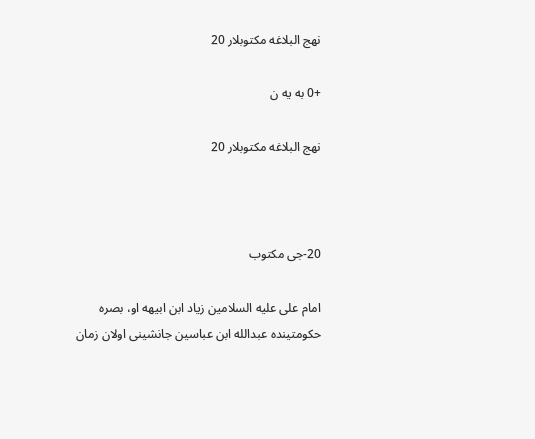نهج البلاغه مكتوبلار 20

+0 به یه ن

نهج البلاغه مكتوبلار 20



20-جی مكتوب

امام علی علیه السلامین زیاد ابن ابیهه او، بصره حكومتینده عبدالله ابن عباسین جانشینی اولان زمان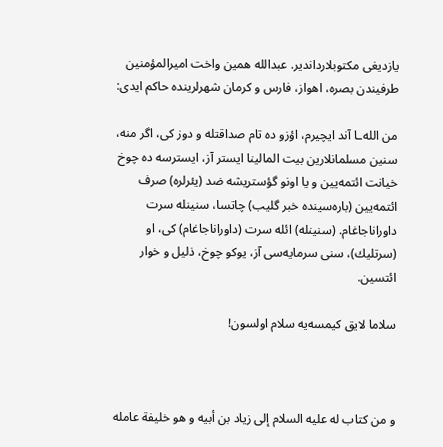یازدیغی مكتوبلارداندیر. عبدالله همین واخت امیرالمؤمنین طرفیندن بصره، اهواز، فارس و كرمان شهرلرینده حاكم ایدی:

من الله‌ـا آند ایچیرم، اؤزو ده تام صداقتله و دوز كی، اگر منه، سنین مسلمانلارین بیت المالینا ایستر آز، ایسترسه ده چوخ خیانت ائتمه‌یین و یا اونو گؤستریشه ضد (یئرلره) صرف ائتمه‌یین (باره‌سینده خبر گلیب) چاتسا، سنینله سرت داوراناجاغام. (سنینله) ائله سرت (داوراناجاغام) كی، او (سرتلیك)، سنی سرمایه‌سی آز، یوكو چوخ، ذلیل و خوار ائتسین.

سلاما لایق كیمسه‌یه سلام اولسون!



و من كتاب له علیه السلام إلى زیاد بن أبیه و هو خلیفة عامله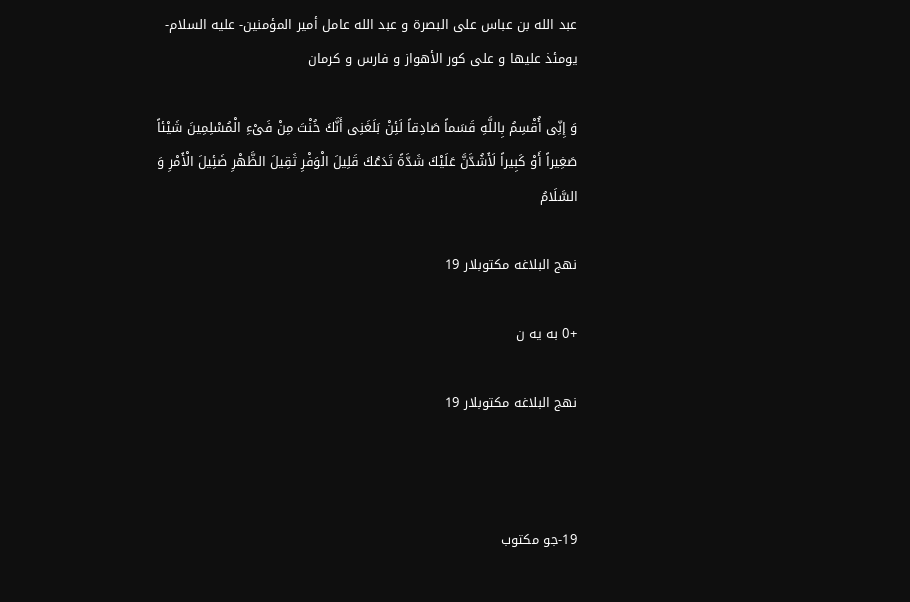عبد الله بن عباس على البصرة و عبد الله عامل أمیر المؤمنین- علیه السلام- یومئذ علیها و على كور الأهواز و فارس و كرمان

وَ إِنِّی أُقْسِمُ بِاللَّهِ قَسَماً صَادِقاً لَئِنْ بَلَغَنِی أَنَّكَ خُنْتَ مِنْ فَیْءِ الْمُسْلِمِینَ شَیْئاً صَغِیراً أَوْ كَبِیراً لَأَشُدَّنَّ عَلَیْكَ شَدَّةً تَدَعُكَ قَلِیلَ الْوَفْرِ ثَقِیلَ الظَّهْرِ ضَئِیلَ الْأَمْرِ وَ السَّلَامُ

نهج البلاغه مكتوبلار 19

+0 به یه ن

نهج البلاغه مكتوبلار 19



19-جو مكتوب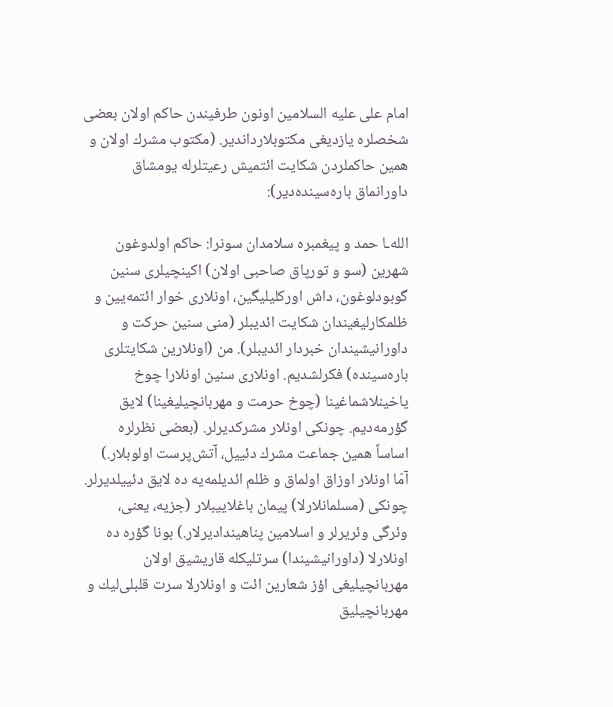امام علی علیه السلامین اونون طرفیندن حاكم اولان بعضی شخصلره یازدیغی مكتوبلارداندیر. (مكتوب مشرك اولان و همین حاكملردن شكایت ائتمیش رعیتلرله یومشاق داورانماق باره‌سینده‌دیر):

الله‌ـا حمد و پیغمبره سلامدان سونرا: حاكم اولدوغون شهرین (سو و تورپاق صاحبی اولان) اكینچیلری سنین گوبودلوغون، داش اوركلیلیگین، اونلاری خوار ائتمه‌یین و ظلمكارلیغیندان شكایت ائدیبلر (منی سنین حركت و داورانیشیندان خبردار ائدیبلر). من (اونلارین شكایتلری باره‌سینده) فكرلشدیم. اونلاری سنین اونلارا چوخ یاخینلاشماغینا (چوخ حرمت و مهربانچیلیغینا) لایق گؤرمه‌دیم. چونكی اونلار مشركدیرلر. (بعضی نظرلره اساساً همین جماعت مشرك دئییل، آتش‌پرست اولوبلار.) آمّا اونلار اوزاق اولماق و ظلم ائدیلمه‌یه ده لایق دئییلدیرلر. چونكی (مسلمانلارلا) پیمان باغلاییبلار (جزیه، یعنی، وئرگی وئریرلر و اسلامین پناهیندادیرلار.) بونا گؤره ده اونلارلا (داورانیشیندا) سرتلیكله قاریشیق اولان مهربانچیلیغی اؤز شعارین ائت و اونلارلا سرت قلبلی‌لیك و مهربانچیلیق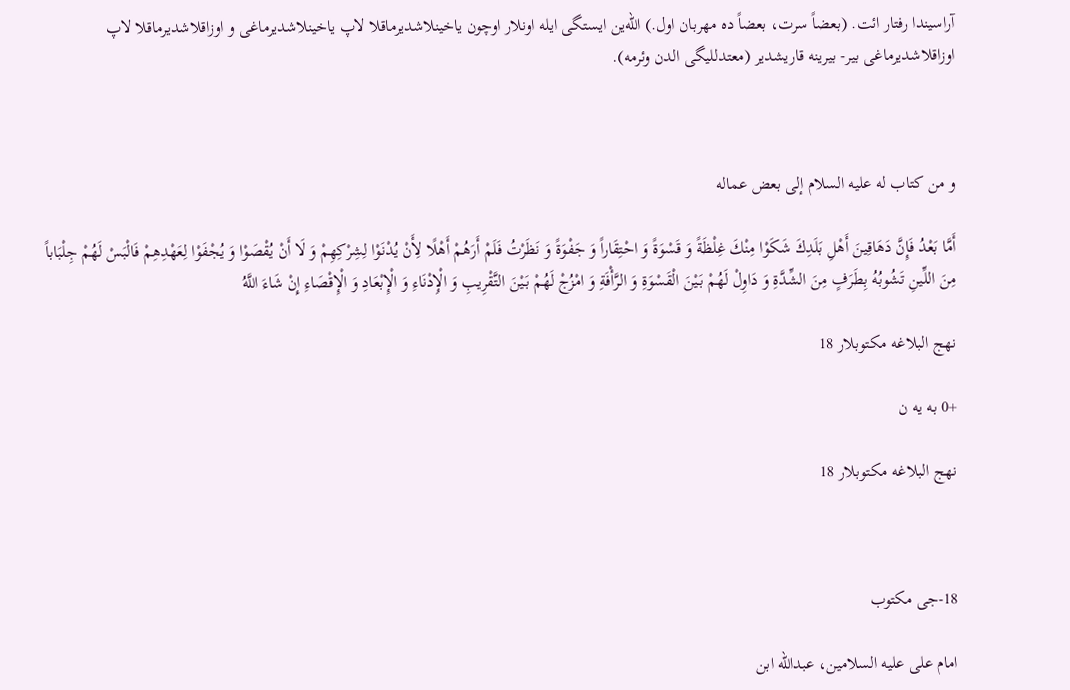آراسیندا رفتار ائت. (بعضاً سرت، بعضاً ده مهربان اول.) الله‌ین ایستگی ایله اونلار اوچون یاخینلاشدیرماقلا لاپ یاخینلاشدیرماغی و اوزاقلاشدیرماقلا لاپ اوزاقلاشدیرماغی بیر- بیرینه قاریشدیر (معتدللیگی الدن وئرمه).



و من كتاب له علیه السلام إلى بعض عماله

أَمَّا بَعْدُ فَإِنَّ دَهَاقِینَ أَهْلِ بَلَدِكَ شَكَوْا مِنْكَ غِلْظَةً وَ قَسْوَةً وَ احْتِقَاراً وَ جَفْوَةً وَ نَظَرْتُ فَلَمْ أَرَهُمْ أَهْلًا لِأَنْ یُدْنَوْا لِشِرْكِهِمْ وَ لَا أَنْ یُقْصَوْا وَ یُجْفَوْا لِعَهْدِهِمْ فَالْبَسْ لَهُمْ جِلْبَاباً مِنَ اللِّینِ تَشُوبُهُ بِطَرَفٍ مِنَ الشِّدَّةِ وَ دَاوِلْ لَهُمْ بَیْنَ الْقَسْوَةِ وَ الرَّأْفَةِ وَ امْزُجْ لَهُمْ بَیْنَ التَّقْرِیبِ وَ الْإِدْنَاءِ وَ الْإِبْعَادِ وَ الْإِقْصَاءِ إِنْ شَاءَ اللَّهُ

نهج البلاغه مكتوبلار 18

+0 به یه ن

نهج البلاغه مكتوبلار 18



18-جی مكتوب

امام علی علیه السلامین، عبدالله ابن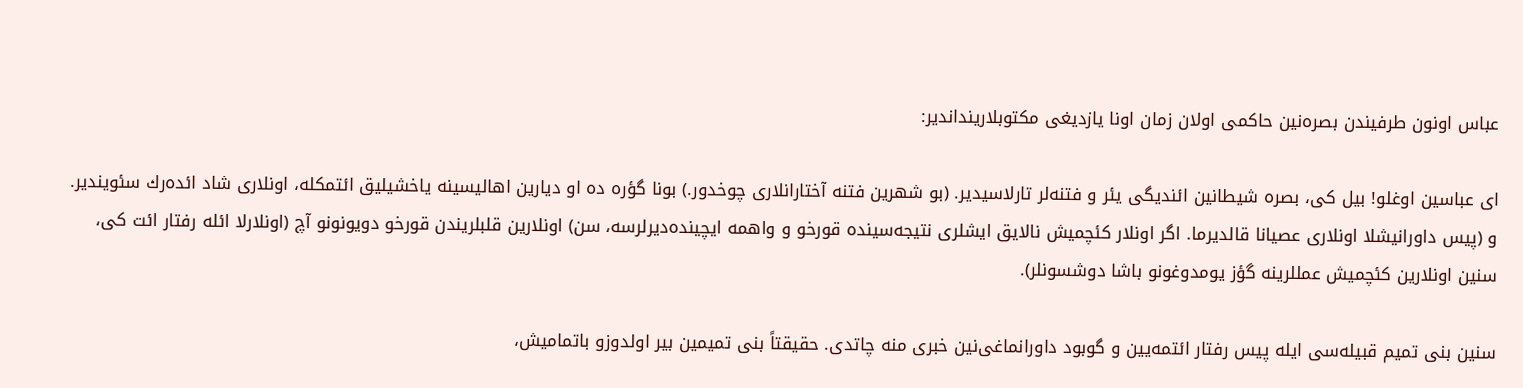عباس اونون طرفیندن بصره‌نین حاكمی اولان زمان اونا یازدیغی مكتوبلارینداندیر:

ای عباسین اوغلو! بیل كی، بصره شیطانین ائندیگی یئر و فتنه‌لر تارلاسیدیر. (بو شهرین فتنه آختارانلاری چوخدور.) بونا گؤره ده او دیارین اهالیسینه یاخشیلیق ائتمكله، اونلاری شاد ائده‌رك سئویندیر. و (پیس داورانیشلا اونلاری عصیانا قالدیرما. اگر اونلار كئچمیش نالایق ایشلری نتیجه‌سینده قورخو و واهمه ایچینده‌دیرلرسه، سن) اونلارین قلبلریندن قورخو دویونونو آچ (اونلارلا ائله رفتار ائت كی، سنین اونلارین كئچمیش عمللرینه گؤز یومدوغونو باشا دوشسونلر).

سنین بنی تمیم قبیله‌سی ایله پیس رفتار ائتمه‌یین و گوبود داورانماغی‌نین خبری منه چاتدی. حقیقتاً بنی تمیمین بیر اولدوزو باتمامیش،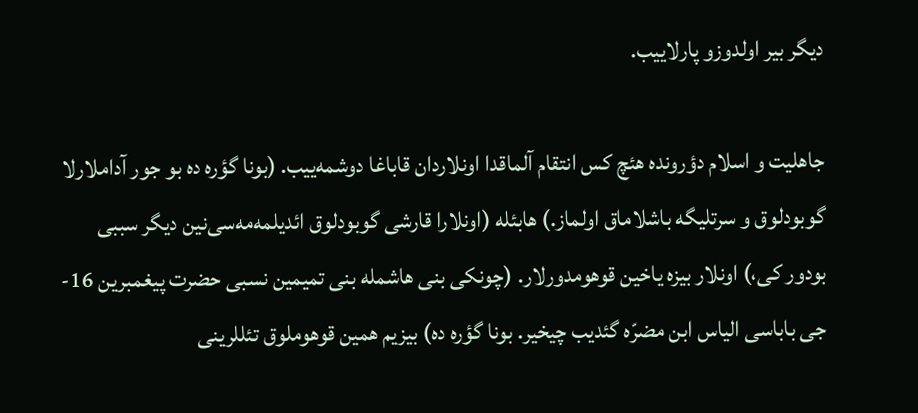دیگر بیر اولدوزو پارلاییب.

جاهلیت و اسلام دؤرونده هئچ كس انتقام آلماقدا اونلاردان قاباغا دوشمه‌ییب. (بونا گؤره ده بو جور آداملارلا گوبودلوق و سرتلیگه باشلاماق اولماز.) هابئله (اونلارا قارشی گوبودلوق ائدیلمه‌مه‌سی‌نین دیگر سببی بودور كی،) اونلار بیزه یاخین قوهومدورلار. (چونكی بنی هاشمله بنی تمیمین نسبی حضرت پیغمبرین 16-جی باباسی الیاس ابن مضرّه گئدیب چیخیر. بونا گؤره ده) بیزیم همین قوهوملوق تئللرینی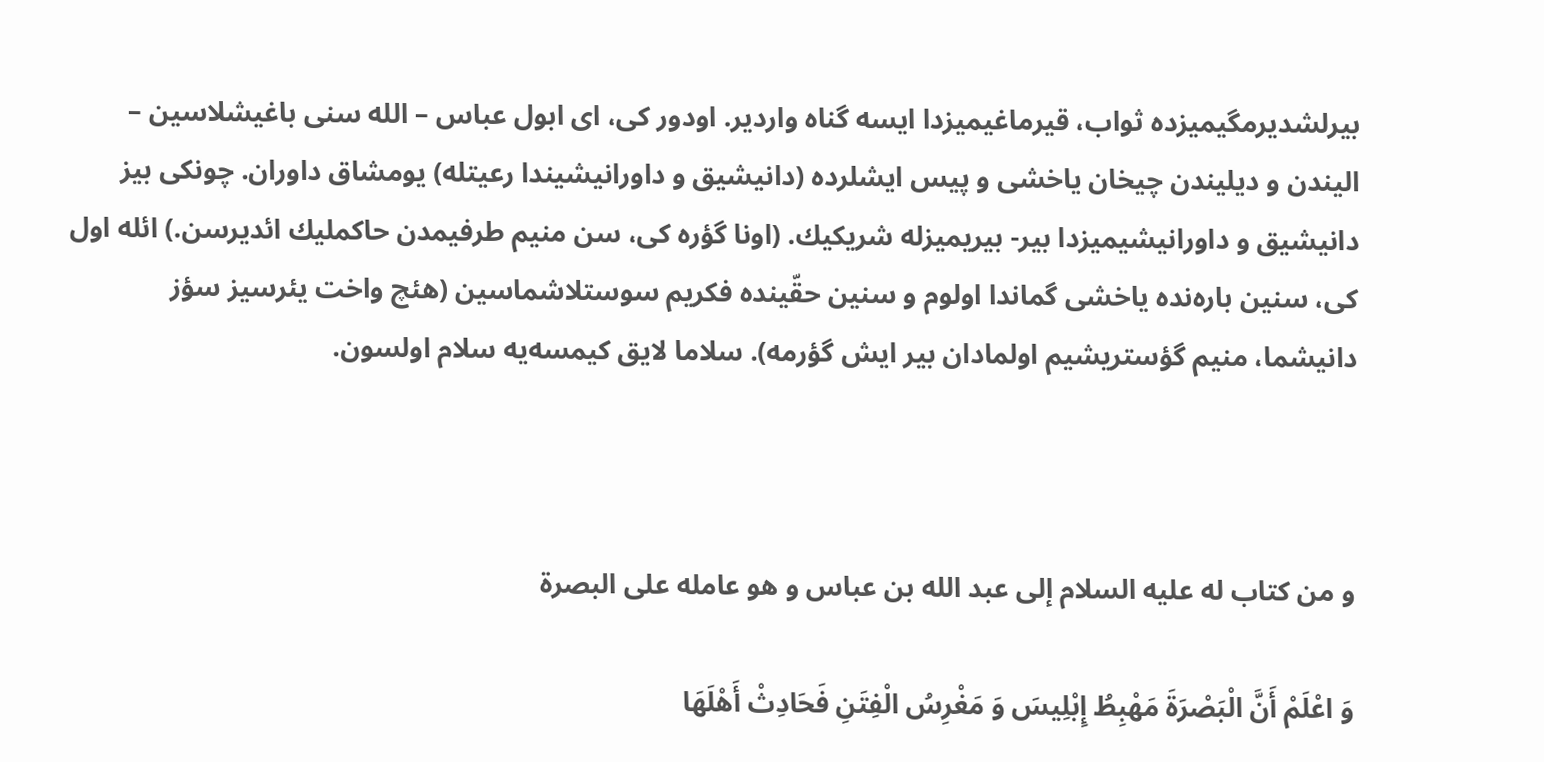بیرلشدیرمگیمیزده ثواب، قیرماغیمیزدا ایسه گناه واردیر. اودور كی، ای ابول عباس – الله سنی باغیشلاسین – الیندن و دیلیندن چیخان یاخشی و پیس ایشلرده (دانیشیق و داورانیشیندا رعیتله) یومشاق داوران. چونكی بیز دانیشیق و داورانیشیمیزدا بیر- بیریمیزله شریكیك. (اونا گؤره كی، سن منیم طرفیمدن حاكملیك ائدیرسن.) ائله اول كی، سنین باره‌نده یاخشی گماندا اولوم و سنین حقّینده فكریم سوستلاشما‌سین (هئچ واخت یئرسیز سؤز دانیشما، منیم گؤستریشیم اولمادان بیر ایش گؤرمه). سلاما لایق كیمسه‌یه سلام اولسون.



و من كتاب له علیه السلام إلى عبد الله بن عباس و هو عامله على البصرة

وَ اعْلَمْ أَنَّ الْبَصْرَةَ مَهْبِطُ إِبْلِیسَ وَ مَغْرِسُ الْفِتَنِ فَحَادِثْ أَهْلَهَا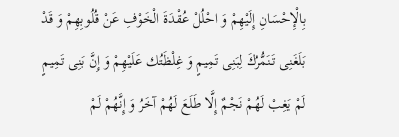بِالْإِحْسَانِ إِلَیْهِمْ وَ احْلُلْ عُقْدَةَ الْخَوْفِ عَنْ قُلُوبِهِمْ وَ قَدْ بَلَغَنِی تَنَمُّرُكَ لِبَنِی تَمِیمٍ وَ غِلْظَتُك عَلَیْهِمْ وَ إِنَّ بَنِی تَمِیمٍ لَمْ یَغِبْ لَهُمْ نَجْمٌ إِلَّا طَلَعَ لَهُمْ آخَرُ وَ إِنَّهُمْ لَمْ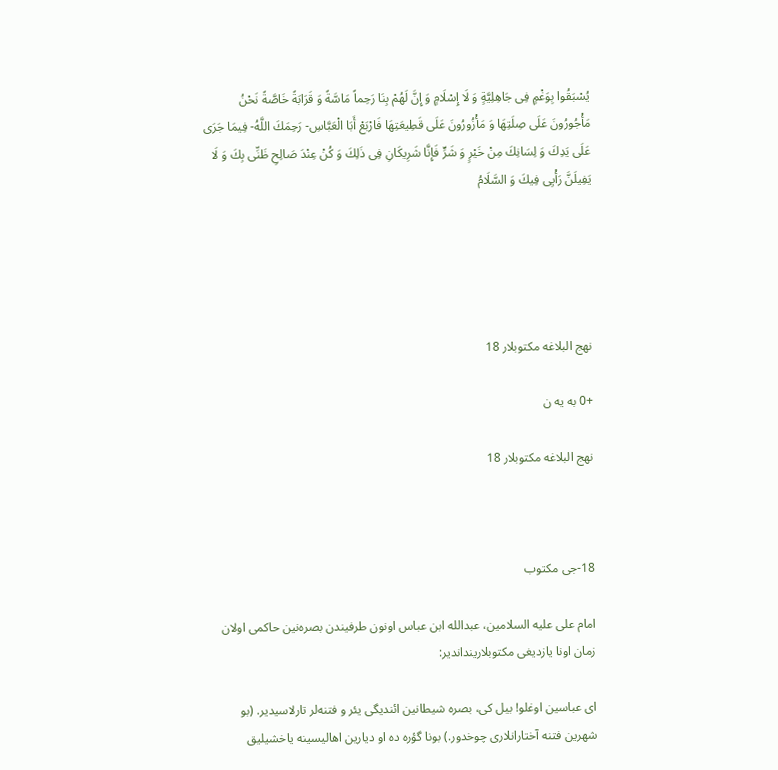یُسْبَقُوا بِوَغْمٍ فِی جَاهِلِیَّةٍ وَ لَا إِسْلَامٍ وَ إِنَّ لَهُمْ بِنَا رَحِماً مَاسَّةً وَ قَرَابَةً خَاصَّةً نَحْنُ مَأْجُورُونَ عَلَى صِلَتِهَا وَ مَأْزُورُونَ عَلَى قَطِیعَتِهَا فَارْبَعْ أَبَا الْعَبَّاسِ- رَحِمَكَ اللَّهُ- فِیمَا جَرَى عَلَى یَدِكَ وَ لِسَانِكَ مِنْ خَیْرٍ وَ شَرٍّ فَإِنَّا شَرِیكَانِ فِی ذَلِكَ وَ كُنْ عِنْدَ صَالِحِ ظَنِّی بِكَ وَ لَا یَفِیلَنَّ رَأْیِی فِیكَ وَ السَّلَامُ





نهج البلاغه مكتوبلار 18

+0 به یه ن

نهج البلاغه مكتوبلار 18



18-جی مكتوب

امام علی علیه السلامین، عبدالله ابن عباس اونون طرفیندن بصره‌نین حاكمی اولان زمان اونا یازدیغی مكتوبلارینداندیر:

ای عباسین اوغلو! بیل كی، بصره شیطانین ائندیگی یئر و فتنه‌لر تارلاسیدیر. (بو شهرین فتنه آختارانلاری چوخدور.) بونا گؤره ده او دیارین اهالیسینه یاخشیلیق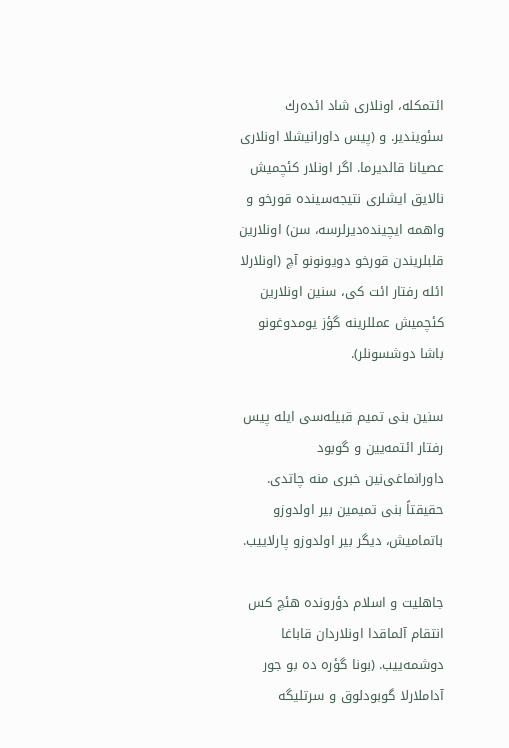ائتمكله، اونلاری شاد ائده‌رك سئویندیر. و (پیس داورانیشلا اونلاری عصیانا قالدیرما. اگر اونلار كئچمیش نالایق ایشلری نتیجه‌سینده قورخو و واهمه ایچینده‌دیرلرسه، سن) اونلارین قلبلریندن قورخو دویونونو آچ (اونلارلا ائله رفتار ائت كی، سنین اونلارین كئچمیش عمللرینه گؤز یومدوغونو باشا دوشسونلر).

سنین بنی تمیم قبیله‌سی ایله پیس رفتار ائتمه‌یین و گوبود داورانماغی‌نین خبری منه چاتدی. حقیقتاً بنی تمیمین بیر اولدوزو باتمامیش، دیگر بیر اولدوزو پارلاییب.

جاهلیت و اسلام دؤرونده هئچ كس انتقام آلماقدا اونلاردان قاباغا دوشمه‌ییب. (بونا گؤره ده بو جور آداملارلا گوبودلوق و سرتلیگه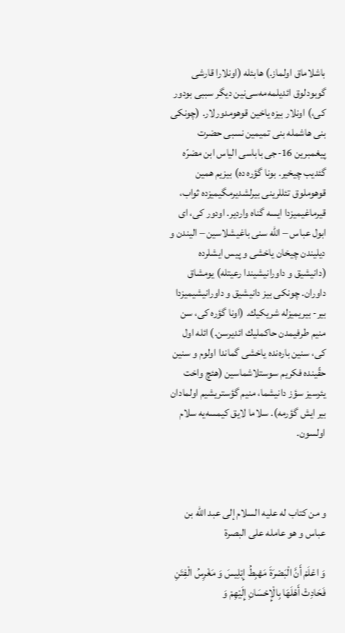باشلاماق اولماز.) هابئله (اونلارا قارشی گوبودلوق ائدیلمه‌مه‌سی‌نین دیگر سببی بودور كی،) اونلار بیزه یاخین قوهومدورلار. (چونكی بنی هاشمله بنی تمیمین نسبی حضرت پیغمبرین 16-جی باباسی الیاس ابن مضرّه گئدیب چیخیر. بونا گؤره ده) بیزیم همین قوهوملوق تئللرینی بیرلشدیرمگیمیزده ثواب، قیرماغیمیزدا ایسه گناه واردیر. اودور كی، ای ابول عباس – الله سنی باغیشلاسین – الیندن و دیلیندن چیخان یاخشی و پیس ایشلرده (دانیشیق و داورانیشیندا رعیتله) یومشاق داوران. چونكی بیز دانیشیق و داورانیشیمیزدا بیر- بیریمیزله شریكیك. (اونا گؤره كی، سن منیم طرفیمدن حاكملیك ائدیرسن.) ائله اول كی، سنین باره‌نده یاخشی گماندا اولوم و سنین حقّینده فكریم سوستلاشما‌سین (هئچ واخت یئرسیز سؤز دانیشما، منیم گؤستریشیم اولمادان بیر ایش گؤرمه). سلاما لایق كیمسه‌یه سلام اولسون.



و من كتاب له علیه السلام إلى عبد الله بن عباس و هو عامله على البصرة

وَ اعْلَمْ أَنَّ الْبَصْرَةَ مَهْبِطُ إِبْلِیسَ وَ مَغْرِسُ الْفِتَنِ فَحَادِثْ أَهْلَهَا بِالْإِحْسَانِ إِلَیْهِمْ وَ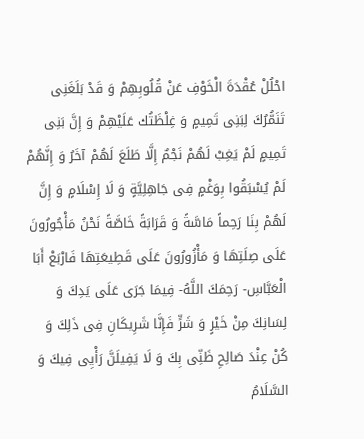احْلُلْ عُقْدَةَ الْخَوْفِ عَنْ قُلُوبِهِمْ وَ قَدْ بَلَغَنِی تَنَمُّرُكَ لِبَنِی تَمِیمٍ وَ غِلْظَتُك عَلَیْهِمْ وَ إِنَّ بَنِی تَمِیمٍ لَمْ یَغِبْ لَهُمْ نَجْمٌ إِلَّا طَلَعَ لَهُمْ آخَرُ وَ إِنَّهُمْ لَمْ یُسْبَقُوا بِوَغْمٍ فِی جَاهِلِیَّةٍ وَ لَا إِسْلَامٍ وَ إِنَّ لَهُمْ بِنَا رَحِماً مَاسَّةً وَ قَرَابَةً خَاصَّةً نَحْنُ مَأْجُورُونَ عَلَى صِلَتِهَا وَ مَأْزُورُونَ عَلَى قَطِیعَتِهَا فَارْبَعْ أَبَا الْعَبَّاسِ- رَحِمَكَ اللَّهُ- فِیمَا جَرَى عَلَى یَدِكَ وَ لِسَانِكَ مِنْ خَیْرٍ وَ شَرٍّ فَإِنَّا شَرِیكَانِ فِی ذَلِكَ وَ كُنْ عِنْدَ صَالِحِ ظَنِّی بِكَ وَ لَا یَفِیلَنَّ رَأْیِی فِیكَ وَ السَّلَامُ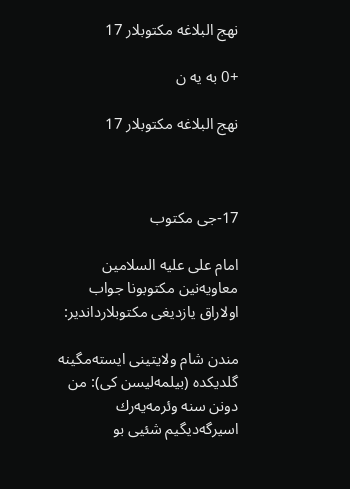نهج البلاغه مكتوبلار 17

+0 به یه ن

نهج البلاغه مكتوبلار 17



17-جی مكتوب

امام علی علیه السلامین معاویه‌نین مكتوبونا جواب اولاراق یازدیغی مكتوبلارداندیر:

مندن شام ولایتینی ایسته‌مگینه گلدیكده (بیلمه‌لیسن كی): من دونن سنه وئرمه‌یه‌رك اسیرگه‌دیگیم شئیی بو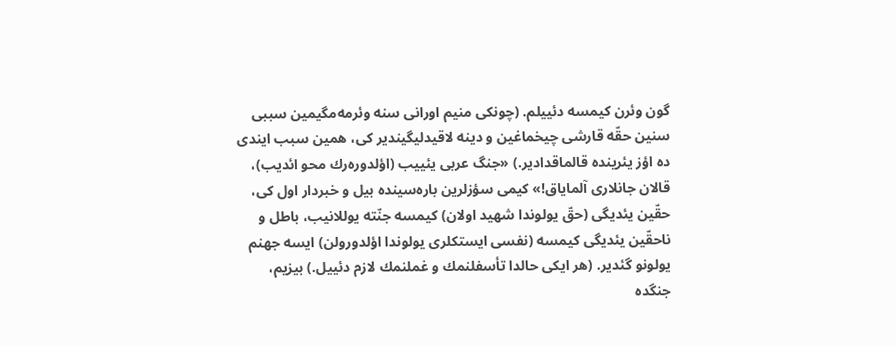گون وئرن كیمسه دئییلم. (چونكی منیم اورانی سنه وئرمه‌مگیمین سببی سنین حقّه قارشی چیخماغین و دینه لاقیدلیگیندیر كی، همین سبب ایندی ده اؤز یئرینده قالماقدادیر.) «جنگ عربی یئییب (اؤلدوره‌رك محو ائدیب)، قالان جانلاری آلمایاق!» كیمی سؤزلرین باره‌سینده بیل و خبردار اول كی، حقّین یئدیگی (حقّ یولوندا شهید اولان) كیمسه جنّته یوللانیب، باطل و ناحقّین یئدیگی كیمسه (نفسی ایستكلری یولوندا اؤلدورولن) ایسه جهنم یولونو گئدیر. (هر ایكی حالدا تأسفلنمك و غملنمك لازم دئییل.) بیزیم، جنگده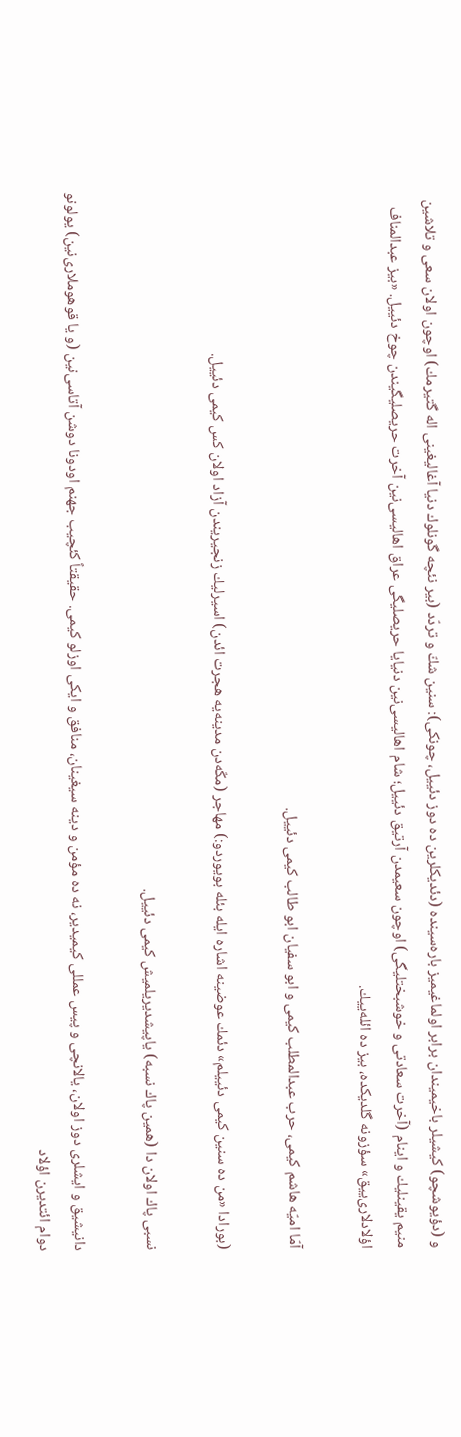و (دؤیوشچو) كیشیلر باخیمیندان برابر اولماغیمیز باره‌سینده (دئدیكلرین ده دوز دئییل، چونكی): سنین شكّ و تردّد (بیر نئچه گونلوك دنیا آغالیغینی اله گتیرمك) اوچون اولان سعی و تلاشین منیم یقینلیك و اینام (آخرت سعادتی و خوشبختلیگی) اوچون سعیمدن آرتیق دئییل؛ شام اهالیسی‌نین دنیایا حریصلیگی عراق اهالیسی‌نین آخرت حریصلیگیندن چوخ دئییل. «بیز عبدالمناف اؤلادلاری‌ییق» سؤزونه گلدیكده، بیز ده ائله‌ییك.

آمّا امیّه هاشم كیمی، حرب عبدالمطلب كیمی و ابو سفیان ابو طالب كیمی دئییل.

(بورادا «من ده سنین كیمی دئییلم» دئمك عوضینه اشاره ایله بئله بویوردو:) مهاجر (مكّه‌دن مدینه‌یه هجرت ائدن) اسیرلیك زنجیریندن آزاد اولان كس كیمی دئییل.

نسبی پاك اولان دا (همین پاك نسبه) یاپیشدیریلمیش كیمی دئییل.

دانیشیق و ایشلری دوز اولان، یالانچی و پیس عمللی كیمیدیر، نه ده مؤمن و دینه سیغینان، منافق و ایكی ‌اوزلو كیمی. حقیقتاً كئچیب جهنم اودونا دوشن آتاسی‌نین (و یا قوهوملاری‌نین) یولونو دوام ائتدیرن اؤلاد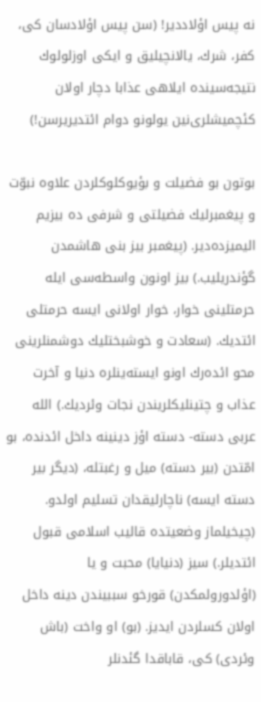نه پیس اؤلاددیر! (سن پیس اؤلادسان كی، كفر، شرك، یالانچیلیق و ایكی ‌اوزلولوك نتیجه‌سینده ایلاهی عذابا دچار اولان كئچمیشلری‌نین یولونو دوام ائتدیریرسن!)

بوتون بو فضیلت و بؤیوكلوكلردن علاوه‌‌ نبوّت و پیغمبرلیك فضیلتی و شرفی ده بیزیم الیمیزده‌دیر. (پیغمبر بیز بنی هاشمدن گؤندریلیب.) بیز اونون واسطه‌‌سی ایله حرمتلینی خوار، خوار اولانی ایسه حرمتلی ائتدیك. (سعادت و خوشبختلیك دوشمنلرینی محو ائده‌رك اونو ایسته‌ینلره دنیا و آخرت عذاب و چتینلیكلریندن نجات وئردیك.) الله عربی دسته- دسته اؤز دینینه داخل ائدنده، بو امّتدن (بیر دسته) میل و رغبتله، (دیگر بیر دسته ایسه) ناچارلیقدان تسلیم اولدو. (چیخیلماز وضعیتده قالیب اسلامی قبول ائتدیلر.) سیز (دنیایا) محبت و یا (اؤلدورولمكدن) قورخو سببیندن دینه داخل اولان كسلردن ایدیز. (بو) او واخت (باش وئردی) كی، قاباقدا گئدنلر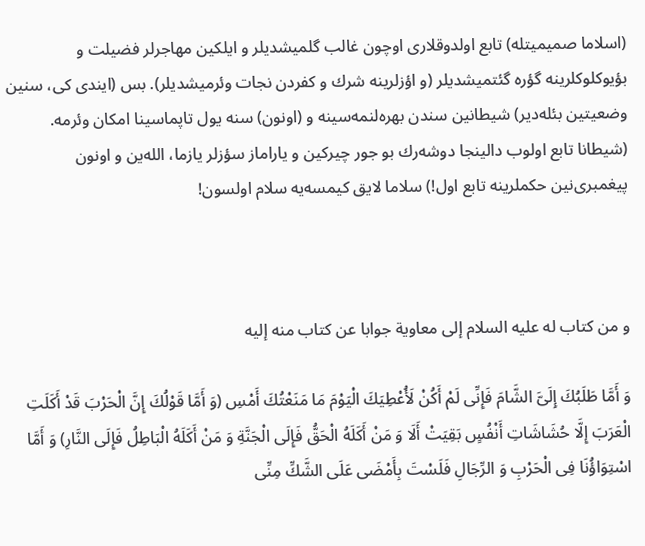(اسلاما صمیمیتله) تابع اولدوقلاری اوچون غالب گلمیشدیلر و ایلكین مهاجرلر فضیلت و بؤیوكلوكلرینه گؤره گئتمیشدیلر (و اؤزلرینه شرك و كفردن نجات وئرمیشدیلر). بس (ایندی كی، سنین وضعیتین بئله‌دیر) شیطانین سندن بهره‌لنمه‌سینه و (اونون) سنه یول تاپماسینا امكان وئرمه. (شیطانا تابع اولوب دالینجا دوشه‌رك بو جور چیركین و یاراماز سؤزلر یازما، الله‌ین و اونون پیغمبری‌نین حكملرینه تابع اول!) سلاما لایق كیمسه‌یه سلام اولسون!



و من كتاب له علیه السلام إلى معاویة جوابا عن كتاب منه إلیه

وَ أَمَّا طَلَبُكَ إِلَیَّ الشَّامَ فَإِنِّی لَمْ أَكُنْ لَأُعْطِیَكَ الْیَوْمَ مَا مَنَعْتُكَ أَمْسِ (وَ أَمَّا قَوْلُكَ إِنَّ الْحَرْبَ قَدْ أَكَلَتِ الْعَرَبَ إِلَّا حُشَاشَاتِ أَنْفُسٍ بَقِیَتْ أَلَا وَ مَنْ أَكَلَهُ الْحَقُّ فَإِلَى الْجَنَّةِ وَ مَنْ أَكَلَهُ الْبَاطِلُ فَإِلَى النَّارِ) وَ أَمَّا اسْتِوَاؤُنَا فِی الْحَرْبِ وَ الرِّجَالِ فَلَسْتَ بِأَمْضَى عَلَى الشَّكِّ مِنِّی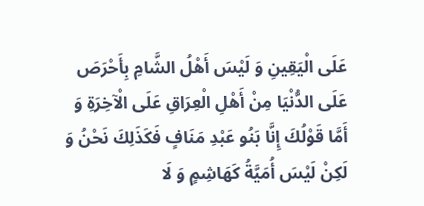عَلَى الْیَقِینِ وَ لَیْسَ أَهْلُ الشَّامِ بِأَحْرَصَ عَلَى الدُّنْیَا مِنْ أَهْلِ الْعِرَاقِ عَلَى الْآخِرَةِ وَ أَمَّا قَوْلُكَ إِنَّا بَنُو عَبْدِ مَنَافٍ فَكَذَلِكَ نَحْنُ وَ لَكِنْ لَیْسَ أُمَیَّةُ كَهَاشِمٍ وَ لَا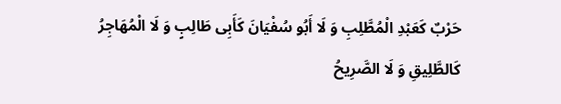حَرْبٌ كَعَبْدِ الْمُطَّلِبِ وَ لَا أَبُو سُفْیَانَ كَأَبِی طَالِبٍ وَ لَا الْمُهَاجِرُ كَالطَّلِیقِ وَ لَا الصَّرِیحُ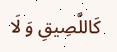كَاللَّصِیقِ وَ لَا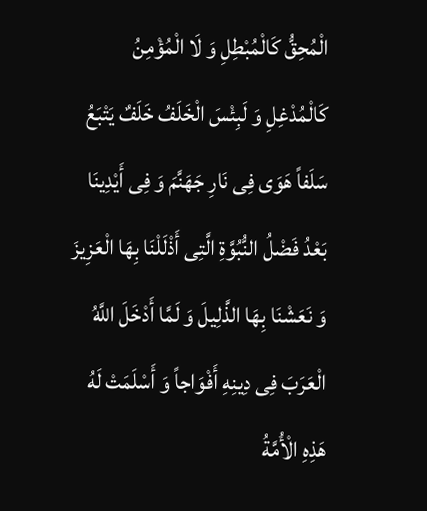الْمُحِقُّ كَالْمُبْطِلِ وَ لَا الْمُؤْمِنُ كَالْمُدْغِلِ وَ لَبِئْسَ الْخَلَفُ خَلَفٌ یَتْبَعُ سَلَفاً هَوَى فِی نَارِ جَهَنَّمَ وَ فِی أَیْدِینَا بَعْدُ فَضْلُ النُّبُوَّةِ الَّتِی أَذْلَلْنَا بِهَا الْعَزِیزَ وَ نَعَشْنَا بِهَا الذَّلِیلَ وَ لَمَّا أَدْخَلَ اللَّهُ الْعَرَبَ فِی دِینِهِ أَفْوَاجاً وَ أَسْلَمَتْ لَهُ هَذِهِ الْأُمَّةُ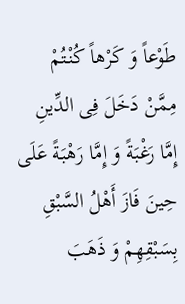طَوْعاً وَ كَرْهاً كُنْتُمْ مِمَّنْ دَخَلَ فِی الدِّینِ إِمَّا رَغْبَةً وَ إِمَّا رَهْبَةً عَلَى حِینَ فَازَ أَهْلُ السَّبْقِ بِسَبْقِهِمْ وَ ذَهَبَ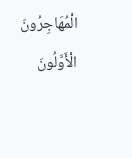الْمُهَاجِرُونَ الْأَوَّلُونَ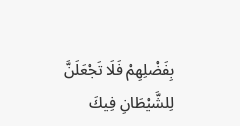بِفَضْلِهِمْ فَلَا تَجْعَلَنَّ لِلشَّیْطَانِ فِیكَ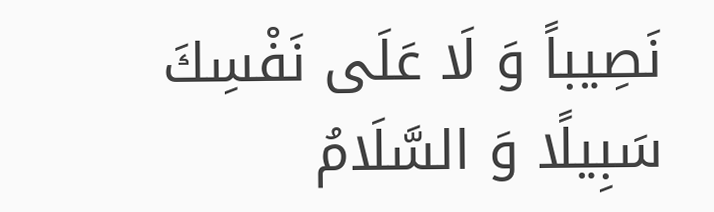نَصِیباً وَ لَا عَلَى نَفْسِكَ سَبِیلًا وَ السَّلَامُ